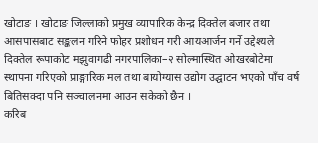खोटाङ । खोटाङ जिल्लाको प्रमुख व्यापारिक केन्द्र दिक्तेल बजार तथा आसपासबाट सङ्कलन गरिने फोहर प्रशोधन गरी आयआर्जन गर्ने उद्देश्यले दिक्तेल रूपाकोट मझुवागढी नगरपालिका–२ सोल्मास्थित ओखरबोटेमा स्थापना गरिएको प्राङ्गारिक मल तथा बायोग्यास उद्योग उद्घाटन भएको पाँच वर्ष बितिसक्दा पनि सञ्चालनमा आउन सकेको छैन ।
करिब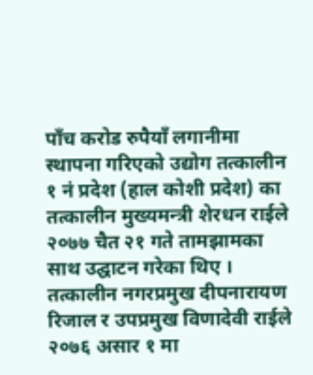पाँच करोड रुपैयाँ लगानीमा स्थापना गरिएको उद्योग तत्कालीन १ नं प्रदेश (हाल कोशी प्रदेश) का तत्कालीन मुख्यमन्त्री शेरधन राईले २०७७ चैत २१ गते तामझामका साथ उद्घाटन गरेका थिए । तत्कालीन नगरप्रमुख दीपनारायण रिजाल र उपप्रमुख विणादेवी राईले २०७६ असार १ मा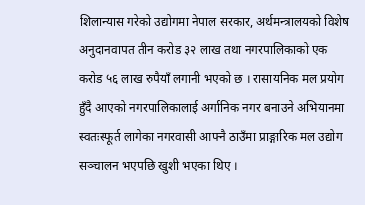शिलान्यास गरेको उद्योगमा नेपाल सरकार, अर्थमन्त्रालयको विशेष अनुदानवापत तीन करोड ३२ लाख तथा नगरपालिकाको एक करोड ५६ लाख रुपैयाँ लगानी भएको छ । रासायनिक मल प्रयोग हुँदै आएको नगरपालिकालाई अर्गानिक नगर बनाउने अभियानमा स्वतःस्फूर्त लागेका नगरवासी आफ्नै ठाउँमा प्राङ्गारिक मल उद्योग सञ्चालन भएपछि खुशी भएका थिए ।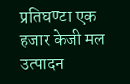प्रतिघण्टा एक हजार केजी मल उत्पादन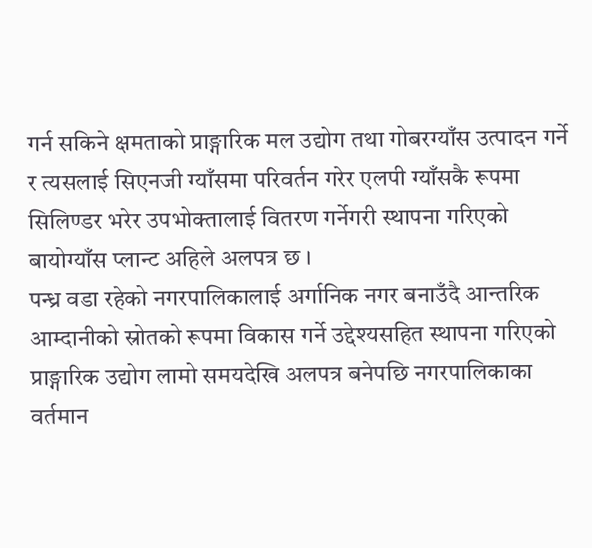गर्न सकिने क्षमताको प्राङ्गारिक मल उद्योग तथा गोबरग्याँस उत्पादन गर्ने र त्यसलाई सिएनजी ग्याँसमा परिवर्तन गरेर एलपी ग्याँसकै रूपमा सिलिण्डर भरेर उपभोक्तालाई वितरण गर्नेगरी स्थापना गरिएको बायोग्याँस प्लान्ट अहिले अलपत्र छ ।
पन्ध्र वडा रहेको नगरपालिकालाई अर्गानिक नगर बनाउँदै आन्तरिक आम्दानीको स्रोतको रूपमा विकास गर्ने उद्देश्यसहित स्थापना गरिएको प्राङ्गारिक उद्योग लामो समयदेखि अलपत्र बनेपछि नगरपालिकाका वर्तमान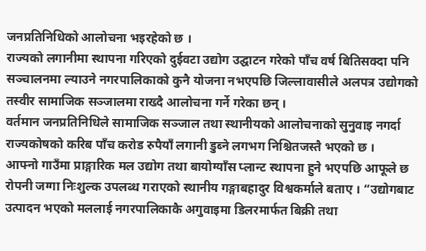जनप्रतिनिधिको आलोचना भइरहेको छ ।
राज्यको लगानीमा स्थापना गरिएको दुईवटा उद्योग उद्घाटन गरेको पाँच वर्ष बितिसक्दा पनि सञ्चालनमा ल्याउने नगरपालिकाको कुनै योजना नभएपछि जिल्लावासीले अलपत्र उद्योगको तस्वीर सामाजिक सञ्जालमा राख्दै आलोचना गर्ने गरेका छन् ।
वर्तमान जनप्रतिनिधिले सामाजिक सञ्जाल तथा स्थानीयको आलोचनाको सुनुवाइ नगर्दा राज्यकोषको करिब पाँच करोड रुपैयाँ लगानी डुब्ने लगभग निश्चितजस्तै भएको छ ।
आफ्नो गाउँमा प्राङ्गारिक मल उद्योग तथा बायोग्याँस प्लान्ट स्थापना हुने भएपछि आफूले छ रोपनी जग्गा निःशुल्क उपलब्ध गराएको स्थानीय गङ्गाबहादुर विश्वकर्माले बताए । “उद्योगबाट उत्पादन भएको मललाई नगरपालिकाकै अगुवाइमा डिलरमार्फत बिक्री तथा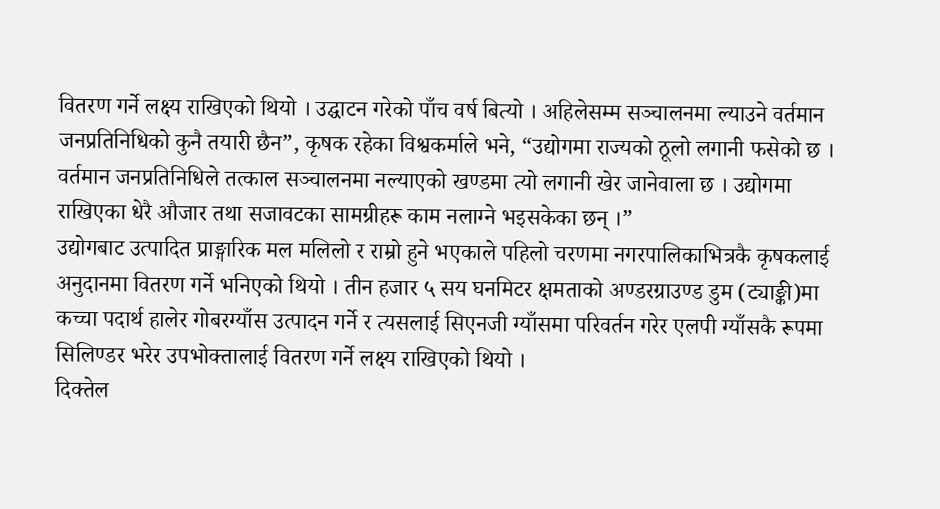वितरण गर्ने लक्ष्य राखिएको थियो । उद्घाटन गरेको पाँच वर्ष बित्यो । अहिलेसम्म सञ्चालनमा ल्याउने वर्तमान जनप्रतिनिधिको कुनै तयारी छैन”, कृषक रहेका विश्वकर्माले भने, “उद्योगमा राज्यको ठूलो लगानी फसेको छ । वर्तमान जनप्रतिनिधिले तत्काल सञ्चालनमा नल्याएको खण्डमा त्यो लगानी खेर जानेवाला छ । उद्योगमा राखिएका धेरै औजार तथा सजावटका सामग्रीहरू काम नलाग्ने भइसकेका छन् ।”
उद्योगबाट उत्पादित प्राङ्गारिक मल मलिलो र राम्रो हुने भएकाले पहिलो चरणमा नगरपालिकाभित्रकै कृषकलाई अनुदानमा वितरण गर्ने भनिएको थियो । तीन हजार ५ सय घनमिटर क्षमताको अण्डरग्राउण्ड डुम (ट्याङ्की)मा कच्चा पदार्थ हालेर गोबरग्याँस उत्पादन गर्ने र त्यसलाई सिएनजी ग्याँसमा परिवर्तन गरेर एलपी ग्याँसकै रूपमा सिलिण्डर भरेर उपभोक्तालाई वितरण गर्ने लक्ष्य राखिएको थियो ।
दिक्तेल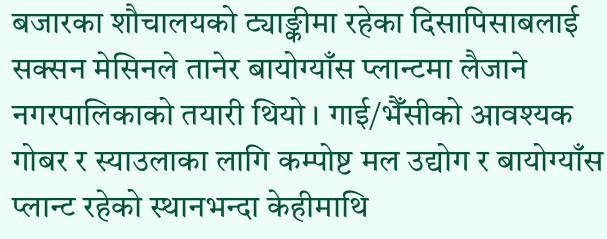बजारका शौचालयको ट्याङ्कीमा रहेका दिसापिसाबलाई सक्सन मेसिनले तानेर बायोग्याँस प्लान्टमा लैजाने नगरपालिकाको तयारी थियो । गाई/भैँसीको आवश्यक गोबर र स्याउलाका लागि कम्पोष्ट मल उद्योग र बायोग्याँस प्लान्ट रहेको स्थानभन्दा केहीमाथि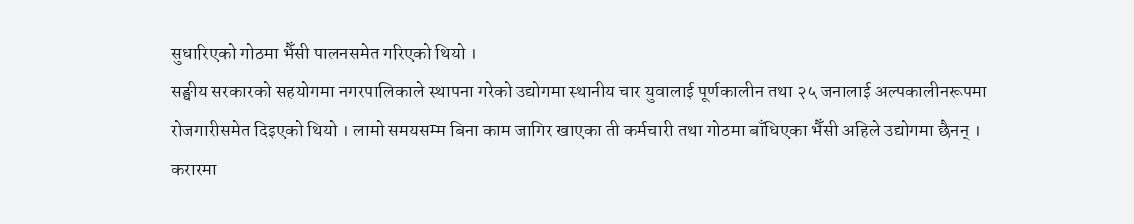सुधारिएको गोठमा भैँसी पालनसमेत गरिएको थियो ।
सङ्घीय सरकारको सहयोगमा नगरपालिकाले स्थापना गरेको उद्योगमा स्थानीय चार युवालाई पूर्णकालीन तथा २५ जनालाई अल्पकालीनरूपमा रोजगारीसमेत दिइएको थियो । लामो समयसम्म बिना काम जागिर खाएका ती कर्मचारी तथा गोठमा बाँधिएका भैँसी अहिले उद्योगमा छैनन् ।
करारमा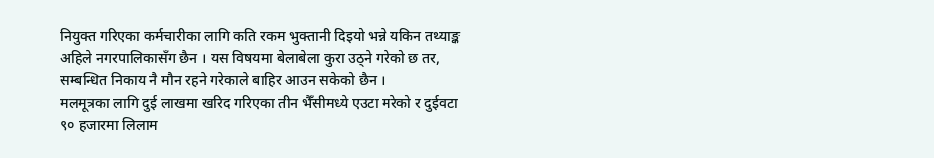नियुक्त गरिएका कर्मचारीका लागि कति रकम भुक्तानी दिइयो भन्ने यकिन तथ्याङ्क अहिले नगरपालिकासँग छैन । यस विषयमा बेलाबेला कुरा उठ्ने गरेको छ तर, सम्बन्धित निकाय नै मौन रहने गरेकाले बाहिर आउन सकेको छैन ।
मलमूत्रका लागि दुई लाखमा खरिद गरिएका तीन भैँसीमध्ये एउटा मरेको र दुईवटा ९० हजारमा लिलाम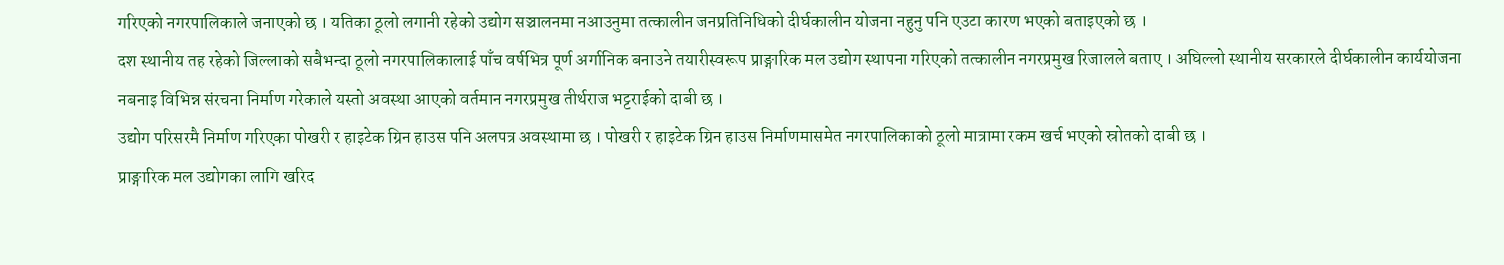गरिएको नगरपालिकाले जनाएको छ । यतिका ठूलो लगानी रहेको उद्योग सञ्चालनमा नआउनुमा तत्कालीन जनप्रतिनिधिको दीर्घकालीन योजना नहुनु पनि एउटा कारण भएको बताइएको छ ।
दश स्थानीय तह रहेको जिल्लाको सबैभन्दा ठूलो नगरपालिकालाई पाँच वर्षभित्र पूर्ण अर्गानिक बनाउने तयारीस्वरूप प्राङ्गारिक मल उद्योग स्थापना गरिएको तत्कालीन नगरप्रमुख रिजालले बताए । अघिल्लो स्थानीय सरकारले दीर्घकालीन कार्ययोजना नबनाइ विभिन्न संरचना निर्माण गरेकाले यस्तो अवस्था आएको वर्तमान नगरप्रमुख तीर्थराज भट्टराईको दाबी छ ।
उद्योग परिसरमै निर्माण गरिएका पोखरी र हाइटेक ग्रिन हाउस पनि अलपत्र अवस्थामा छ । पोखरी र हाइटेक ग्रिन हाउस निर्माणमासमेत नगरपालिकाको ठूलो मात्रामा रकम खर्च भएको स्रोतको दाबी छ ।
प्राङ्गारिक मल उद्योगका लागि खरिद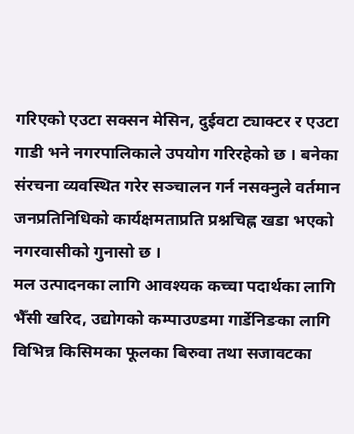गरिएको एउटा सक्सन मेसिन, दुईवटा ट्याक्टर र एउटा गाडी भने नगरपालिकाले उपयोग गरिरहेको छ । बनेका संरचना व्यवस्थित गरेर सञ्चालन गर्न नसक्नुले वर्तमान जनप्रतिनिधिको कार्यक्षमताप्रति प्रश्नचिह्न खडा भएको नगरवासीको गुनासो छ ।
मल उत्पादनका लागि आवश्यक कच्चा पदार्थका लागि भैँसी खरिद, उद्योगको कम्पाउण्डमा गार्डेनिङका लागि विभिन्न किसिमका फूलका बिरुवा तथा सजावटका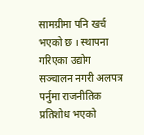सामग्रीमा पनि खर्च भएको छ । स्थापना गरिएका उद्योग सञ्चालन नगरी अलपत्र पर्नुमा राजनीतिक प्रतिशोध भएको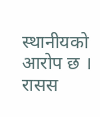स्थानीयको आरोप छ । रासस